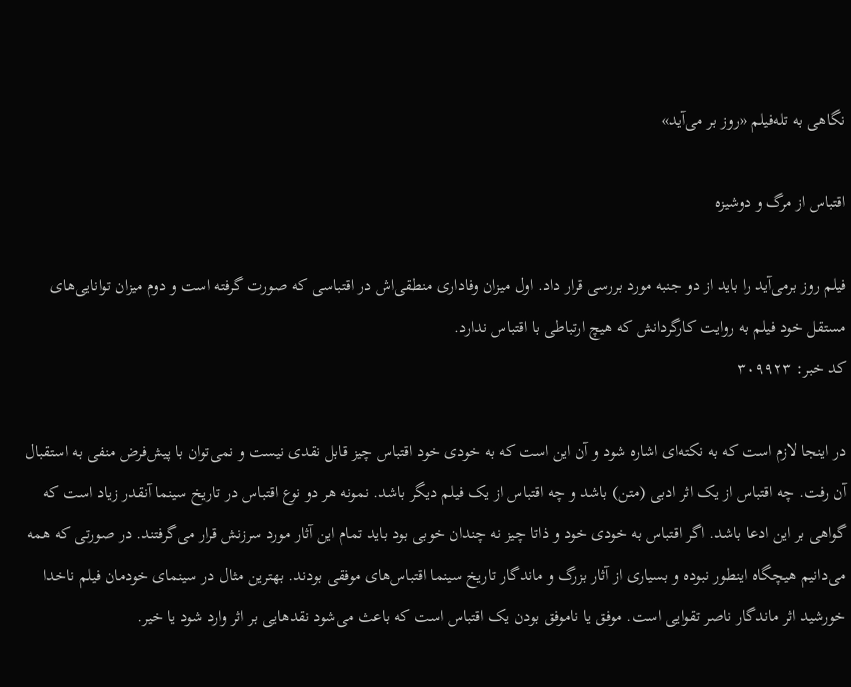نگاهی به تله‌فیلم «روز بر می‌آید»

اقتباس از مرگ و دوشیزه

فیلم روز برمی‌آید را باید از دو جنبه مورد بررسی قرار داد. اول میزان وفاداری منطقی‌اش در اقتباسی که صورت گرفته است و دوم میزان توانایی‌های مستقل خود فیلم به روایت کارگردانش که هیچ ارتباطی با اقتباس ندارد.
کد خبر: ۳۰۹۹۲۳

در اینجا لازم است که به نکته‌ای اشاره شود و آن این است که به خودی خود اقتباس چیز قابل نقدی نیست و نمی‌توان با پیش‌فرض منفی به استقبال آن رفت. چه اقتباس از یک اثر ادبی (متن) باشد و چه اقتباس از یک فیلم دیگر باشد. نمونه هر دو نوع اقتباس در تاریخ سینما آنقدر زیاد است که گواهی بر این ادعا باشد. اگر اقتباس به خودی خود و ذاتا چیز نه چندان خوبی بود باید تمام این آثار مورد سرزنش قرار می‌گرفتند. در صورتی که همه می‌دانیم هیچگاه اینطور نبوده و بسیاری از آثار بزرگ و ماندگار تاریخ سینما اقتباس‌های موفقی بودند. بهترین مثال در سینمای خودمان فیلم ناخدا خورشید اثر ماندگار ناصر تقوایی است. موفق یا ناموفق بودن یک اقتباس است که باعث می‌شود نقدهایی بر اثر وارد شود یا خیر.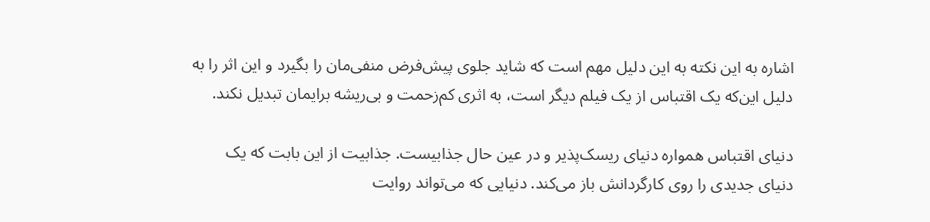اشاره به این نکته به این دلیل مهم است که شاید جلوی پیش‌فرض منفی‌مان را بگیرد و این اثر را به دلیل این‌که یک اقتباس از یک فیلم دیگر است، به اثری کم‌زحمت و بی‌ریشه برایمان تبدیل نکند.

دنیای اقتباس همواره دنیای ریسک‌پذیر و در عین حال جذابیست. جذابیت از این بابت که یک دنیای جدیدی را روی کارگردانش باز می‌کند. دنیایی که می‌تواند روایت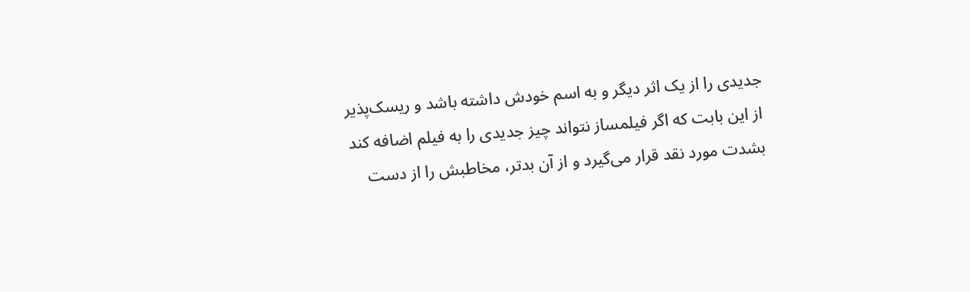جدیدی را از یک اثر دیگر و به اسم خودش داشته باشد و ریسک‌پذیر از این بابت که اگر فیلمساز نتواند چیز جدیدی را به فیلم اضافه کند بشدت مورد نقد قرار می‌گیرد و از آن بدتر، مخاطبش را از دست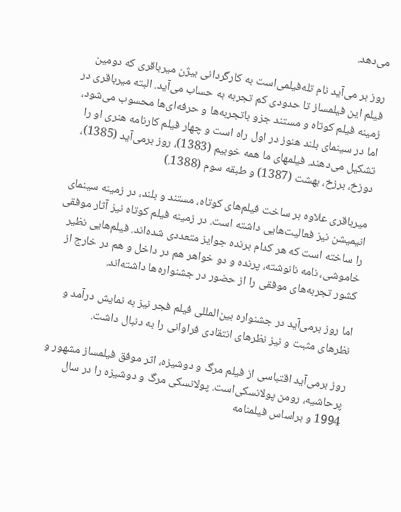می‌دهد.

روز بر می‌آید نام تله‌فیلمی‌است به کارگردانی بیژن میرباقری که دومین فیلم این فیلمساز تا حدودی کم تجربه به حساب می‌آید. البته میرباقری در زمینه فیلم کوتاه و مستند جزو باتجربه‌ها و حرفه‌ای‌ها محسوب می‌شود، اما در سینمای بلند هنوز در اول راه است و چهار فیلم کارنامه هنری او را تشکیل می‌دهند. فیلمهای ما همه خوبیم (1383)، روز برمی‌آید (1385)، دوزخ، برزخ، بهشت (1387) و طبقه سوم (1388.)

میرباقری علاوه بر ساخت فیلم‌های کوتاه، مستند و بلند، در زمینه سینمای انیمیشن نیز فعالیت‌هایی داشته است. در زمینه فیلم کوتاه نیز آثار موفقی را ساخته است که هر کدام برنده جوایز متعددی شده‌اند. فیلم‌هایی نظیر خاموشی، نامه نانوشته، پرنده و دو خواهر هم در داخل و هم در خارج از کشور تجربه‌های موفقی را از حضور در جشنواره‌ها داشته‌اند.

اما روز برمی‌آید در جشنواره بین‌المللی فیلم فجر نیز به نمایش درآمد و نظرهای مثبت و نیز نظرهای انتقادی فراوانی را به دنبال داشت.

روز برمی‌آید اقتباسی از فیلم مرگ و دوشیزه، اثر موفق فیلمساز مشهور و پرحاشیه، رومن پولانسکی‌است. پولانسکی مرگ و دوشیزه را در سال 1994 و براساس فیلمنامه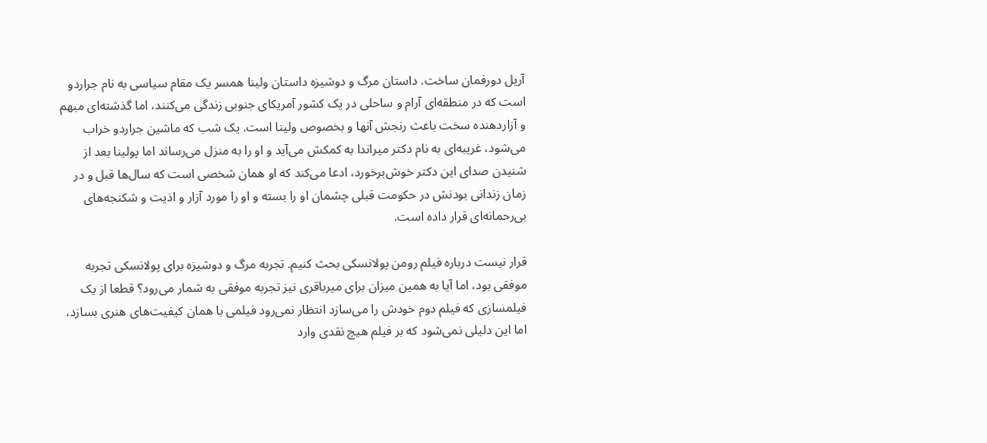آریل دورفمان ساخت. داستان مرگ و دوشیزه داستان ولینا همسر یک مقام سیاسی به نام جراردو است که در منطقه‌ای آرام و ساحلی در یک کشور آمریکای جنوبی زندگی می‌کنند، اما گذشته‌ای مبهم و آزاردهنده سخت باعث رنجش آنها و بخصوص ولینا است. یک شب که ماشین جراردو خراب می‌شود، غریبه‌ای به نام دکتر میراندا به کمکش می‌آید و او را به منزل می‌رساند اما پولینا بعد از شنیدن صدای این دکتر خوش‌برخورد، ادعا می‌کند که او همان شخصی است که سال‌ها قبل و در زمان زندانی بودنش در حکومت قبلی چشمان او را بسته و او را مورد آزار و اذیت و شکنجه‌های بی‌رحمانه‌ای قرار داده است.

قرار نیست درباره فیلم رومن پولانسکی بحث کنیم. تجربه مرگ و دوشیزه برای پولانسکی تجربه موفقی بود، اما آیا به همین میزان برای میرباقری نیز تجربه موفقی به شمار می‌رود؟ قطعا از یک فیلمسازی که فیلم دوم خودش را می‌سازد انتظار نمی‌رود فیلمی با همان کیفیت‌های هنری بسازد، اما این دلیلی نمی‌شود که بر فیلم هیچ نقدی وارد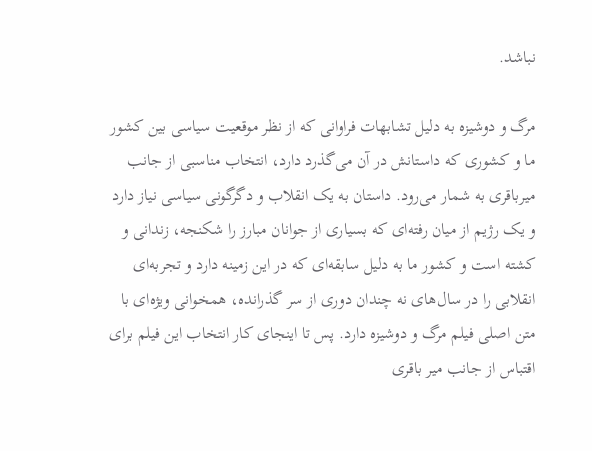نباشد.

مرگ و دوشیزه به دلیل تشابهات فراوانی که از نظر موقعیت سیاسی بین کشور ما و کشوری که داستانش در آن می‌گذرد دارد، انتخاب مناسبی از جانب میرباقری به شمار می‌رود. داستان به یک انقلاب و دگرگونی سیاسی نیاز دارد و یک رژیم از میان رفته‌ای که بسیاری از جوانان مبارز را شکنجه، زندانی و کشته است و کشور ما به دلیل سابقه‌ای که در این زمینه دارد و تجربه‌ای انقلابی را در سال‌های نه چندان دوری از سر گذرانده، همخوانی ویژه‌ای با متن اصلی فیلم مرگ و دوشیزه دارد. پس تا اینجای کار انتخاب این فیلم برای اقتباس از جانب میر باقری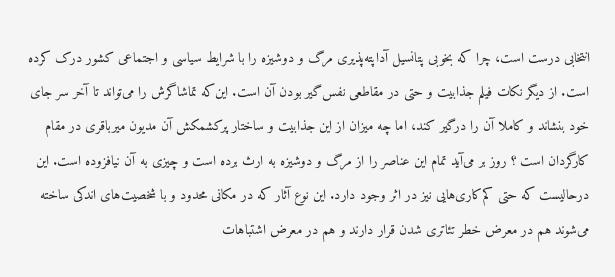انتخابی درست است، چرا که بخوبی پتانسیل آداپته‌پذیری مرگ و دوشیزه را با شرایط سیاسی و اجتماعی کشور درک کرده است. از دیگر نکات فیلم جذابیت و حتی در مقاطعی نفس‌گیر بودن آن است. این‌که تماشاگرش را می‌تواند تا آخر سر جای خود بنشاند و کاملا آن را درگیر کند، اما چه میزان از این جذابیت و ساختار پرکشمکش آن مدیون میرباقری در مقام کارگردان است ؟ روز بر می‌آید تمام این عناصر را از مرگ و دوشیزه به ارث برده است و چیزی به آن نیافزوده است. این درحالیست که حتی کم‌کاری‌هایی نیز در اثر وجود دارد. این نوع آثار که در مکانی محدود و با شخصیت‌های اندکی ساخته می‌شوند هم در معرض خطر تئاتری شدن قرار دارند و هم در معرض اشتباهات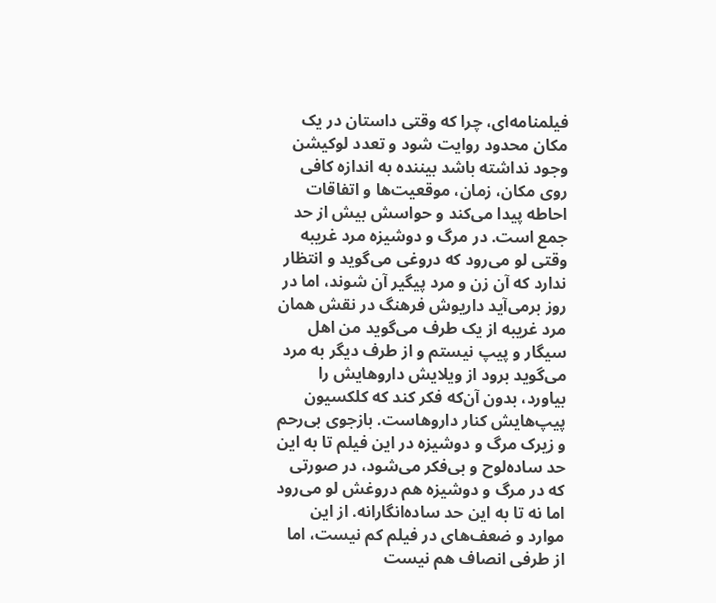فیلمنامه‌ای، چرا که وقتی داستان در یک مکان محدود روایت شود و تعدد لوکیشن وجود نداشته باشد بیننده به اندازه کافی روی مکان، زمان، موقعیت‌ها و اتفاقات احاطه پیدا می‌کند و حواسش بیش از حد جمع است. در مرگ و دوشیزه مرد غریبه وقتی لو می‌رود که دروغی می‌گوید و انتظار ندارد که آن زن و مرد پیگیر آن شوند، اما در روز برمی‌آید داریوش فرهنگ در نقش همان مرد غریبه از یک طرف می‌گوید من اهل سیگار و پیپ نیستم و از طرف دیگر به مرد می‌گوید برود از ویلایش داروهایش را بیاورد، بدون آن‌که فکر کند که کلکسیون پیپ‌هایش کنار داروهاست. بازجوی بی‌رحم و زیرک مرگ و دوشیزه در این فیلم تا به این حد ساده‌لوح و بی‌فکر می‌شود، در صورتی که در مرگ و دوشیزه هم دروغش لو می‌رود اما نه تا به این حد ساده‌انگارانه. از این موارد و ضعف‌های در فیلم کم نیست، اما از طرفی انصاف هم نیست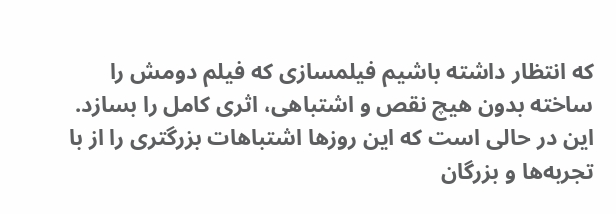که انتظار داشته باشیم فیلمسازی که فیلم دومش را ساخته بدون هیچ نقص و اشتباهی، اثری کامل را بسازد. این در حالی است که این روزها اشتباهات بزرگتری را از با تجربه‌ها و بزرگان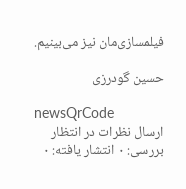فیلمسازی‌مان نیز می‌بینیم.

حسین گودرزی

newsQrCode
ارسال نظرات در انتظار بررسی: ۰ انتشار یافته: ۰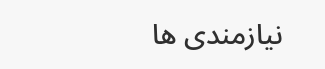نیازمندی ها